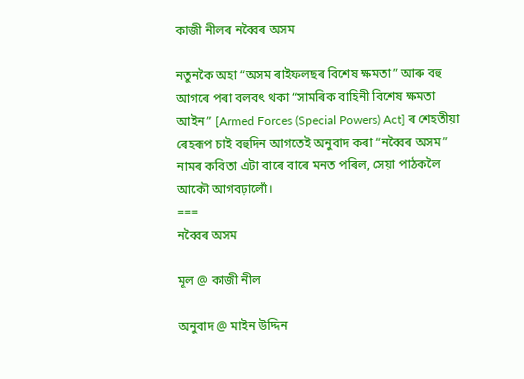কাজী নীলৰ নব্বৈৰ অসম

নতুনকৈ অহা “অসম ৰাইফলছৰ বিশেষ ক্ষমতা” আৰু বহু আগৰে পৰা বলবৎ থকা “সামৰিক বাহিনী বিশেষ ক্ষমতা আইন” [Armed Forces (Special Powers) Act] ৰ শেহতীয়া ৰেহৰূপ চাই বহুদিন আগতেই অনুবাদ কৰা “নব্বৈৰ অসম” নামৰ কবিতা এটা বাৰে বাৰে মনত পৰিল, সেয়া পাঠকলৈ আকৌ আগবঢ়ালোঁ।
===
নব্বৈৰ অসম

মূল @ কাজী নীল

অনুবাদ @ মাইন উদ্দিন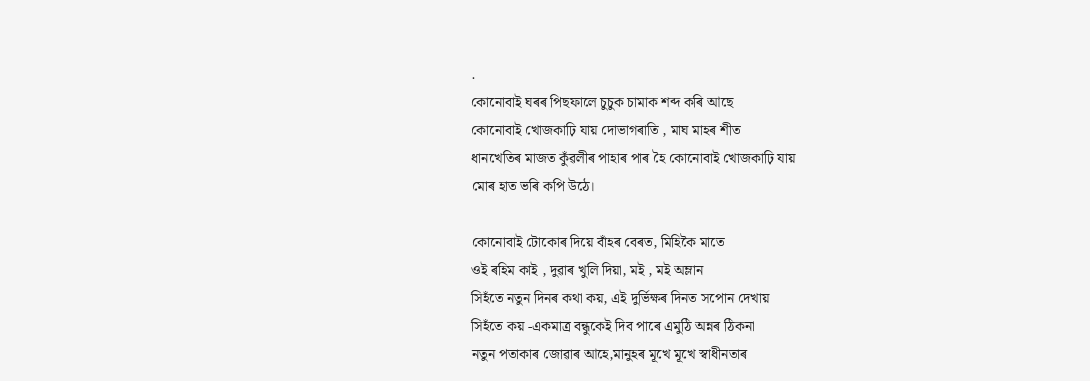.
কোনোবাই ঘৰৰ পিছফালে চুচুক চামাক শব্দ কৰি আছে
কোনোবাই খোজকাঢ়ি যায় দোভাগৰাতি , মাঘ মাহৰ শীত
ধানখেতিৰ মাজত কুঁৱলীৰ পাহাৰ পাৰ হৈ কোনোবাই খোজকাঢ়ি যায়
মোৰ হাত ভৰি কপি উঠে।

কোনোবাই টোকোৰ দিয়ে বাঁহৰ বেৰত, মিহিকৈ মাতে
ওই ৰহিম কাই , দুৱাৰ খুলি দিয়া, মই , মই অম্লান
সিহঁতে নতুন দিনৰ কথা কয়, এই দুর্ভিক্ষৰ দিনত সপোন দেখায়
সিহঁতে কয় -একমাত্র বন্ধুকেই দিব পাৰে এমুঠি অন্নৰ ঠিকনা
নতুন পতাকাৰ জোৱাৰ আহে,মানুহৰ মূখে মূখে স্বাধীনতাৰ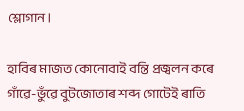শ্লোগান।

হাবিৰ মাজত কোনোবাই বন্তি প্রজ্বলন কৰে
গাঁৱে-ভুঁৱে বুটজোতাৰ শব্দ গোটেই ৰাতি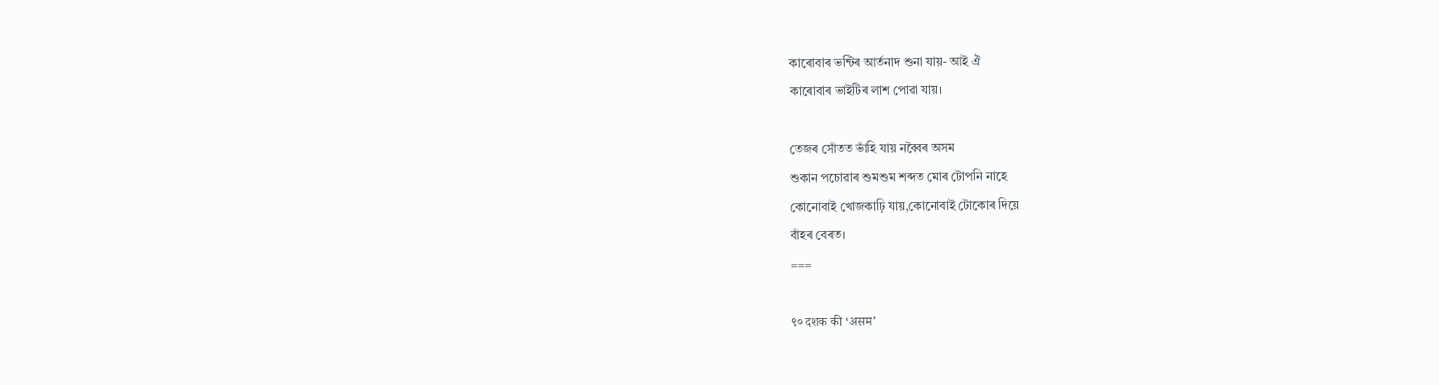কাৰোবাৰ ভন্টিৰ আর্তনাদ শুনা যায়- আই ঐ
কাৰোবাৰ ভাইটিৰ লাশ পোৱা যায়।

তেজৰ সোঁতত ভাঁহি যায় নব্বৈৰ অসম
শুকান পচোৱাৰ শুমশুম শব্দত মোৰ টোপনি নাহে
কোনোবাই খোজকাঢ়ি যায়,কোনোবাই টোকোৰ দিয়ে
বাঁহৰ বেৰত।
===

९० दशक की ‘असम’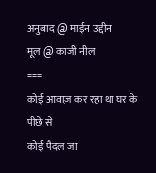अनुबाद @ माईन उद्दीन
मूल @ काजी नील
===
कोई आवाज़ कर रहा था घर के पीछे से
कोई पैदल जा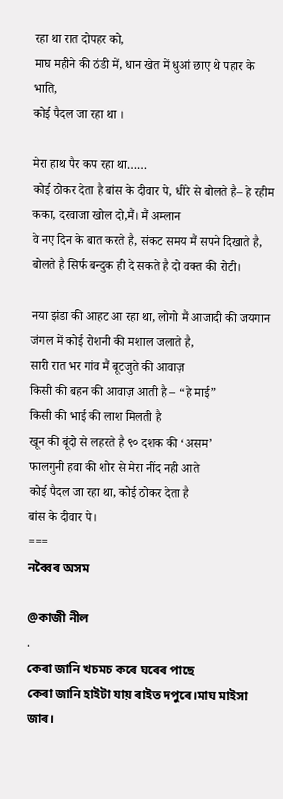रहा था रात दोपहर को,
माघ महीने की ठंडी में, धान खेत में धुआं छाए थे पहार के भाति,
कोई पैदल जा रहा था ।

मेरा हाथ पैर कप रहा था……
कोई ठोकर देता है बांस के दीवार पे, धीरे से बोलते है– हे रहीम कका, दरवाजा खोल दो,मैं। मैं अम्लान
वे नए दिन के बात करते है, संकट समय मैं सपने दिखाते है, बोलते है सिर्फ बन्दुक ही दे सकते है दो वक्त की रोटी।

नया झंडा की आहट आ रहा था, लोगो मैं आजादी की जयगान
जंगल में कोई रोशनी की मशाल जलाते है,
सारी रात भर गांव मैं बूटजुते की आवाज़
किसी की बहन की आवाज़ आती है – “हे माई”
किसी की भाई की लाश मिलती है
खून की बूंदो से लहरते है ९० दशक की ‘असम’
फालगुनी हवा की शोर से मेरा नींद नही आते
कोई पैदल जा रहा था, कोई ठोकर देता है
बांस के दीवार पे।
===
নব্বৈৰ অসম

@কাজী নীল
.
কেৰা জানি খচমচ কৰে ঘৰেৰ পাছে
কেৰা জানি হাইটা যায় ৰাইত দপুৰে।মাঘ মাইসা জাৰ।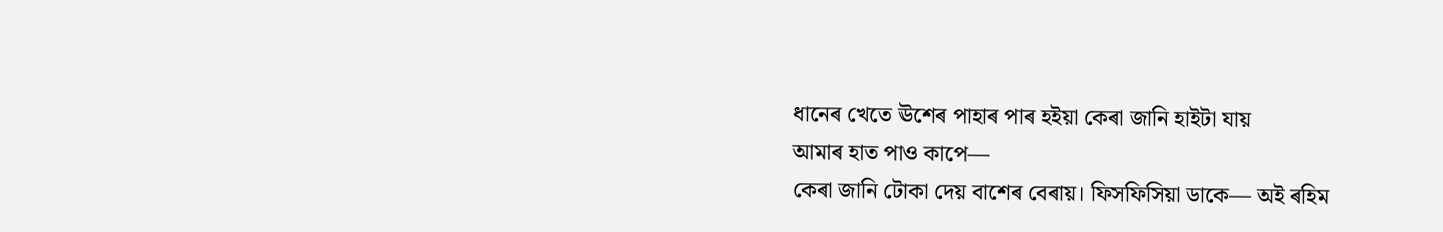ধানেৰ খেতে ঊশেৰ পাহাৰ পাৰ হইয়া কেৰা জানি হাইটা যায়
আমাৰ হাত পাও কাপে—
কেৰা জানি টোকা দেয় বাশেৰ বেৰায়। ফিসফিসিয়া ডাকে— অই ৰহিম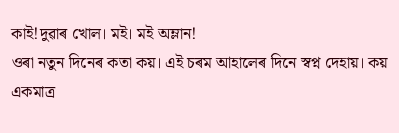কাই!দুৱাৰ খোল। মই। মই অম্লান!
ওৰা নতুন দিনেৰ কতা কয়। এই চৰম আহালেৰ দিনে স্বপ্ন দেহায়। কয় একমাত্ৰ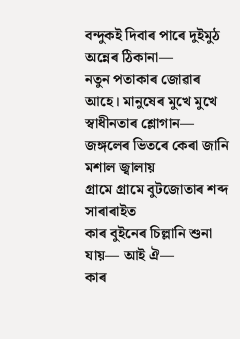বন্দুকই দিবাৰ পাৰে দুইমুঠ অন্নেৰ ঠিকানা—
নতুন পতাকাৰ জোৱাৰ আহে। মানুষেৰ মুখে মুখে স্বাধীনতাৰ শ্লোগান—
জঙ্গলেৰ ভিতৰে কেৰা জানি মশাল জ্বালায়
গ্ৰামে গ্ৰামে বুটজোতাৰ শব্দ সাৰাৰাইত
কাৰ বুইনেৰ চিল্লানি শুনা যায়— আই ঐ—
কাৰ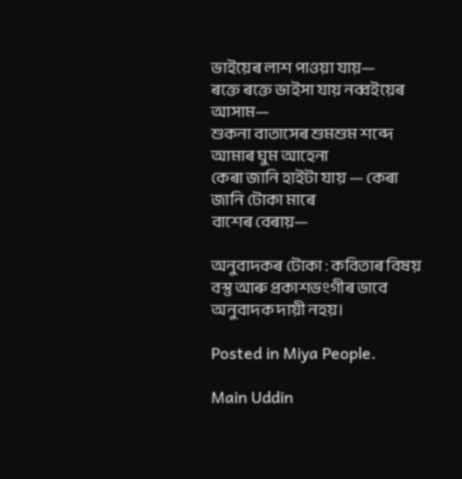ভাইয়েৰ লাশ পাওয়া যায়—
ৰক্তে ৰক্তে ভাইসা যায় নব্বইয়েৰ আসাম—
শুকনা বাতাসেৰ শুমশুম শব্দে আমাৰ ঘুম আহেনা
কেৰা জানি হাইটা যায় — কেৰা জানি টোকা মাৰে
বাশেৰ বেৰায়—

অনুবাদকৰ টোকা : কবিতাৰ বিষয় বস্তু আৰু প্রকাশভংগীৰ ভাবে অনুবাদক দায়ী নহয়।

Posted in Miya People.

Main Uddin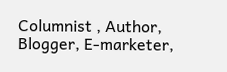Columnist , Author, Blogger, E-marketer,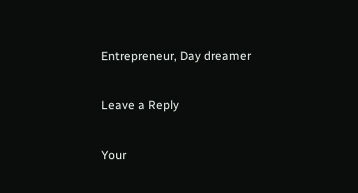Entrepreneur, Day dreamer

Leave a Reply

Your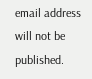email address will not be published.